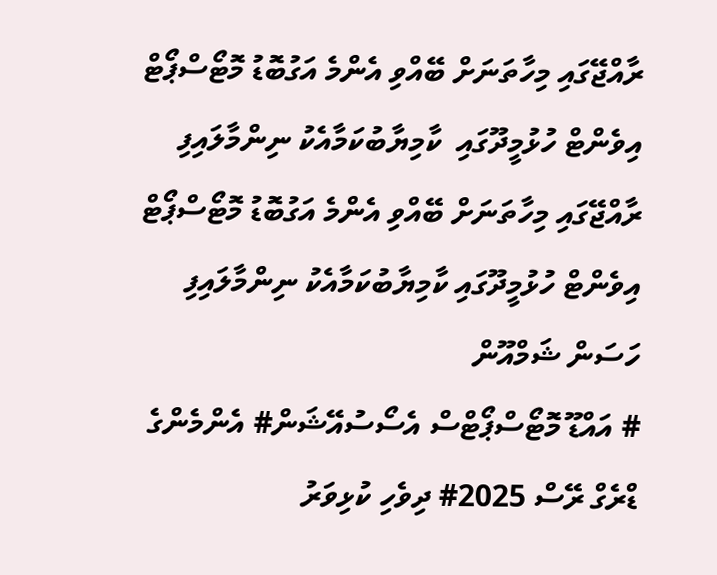ރާއްޖޭގައި މިހާތަނަށް ބޭއްވި އެންމެ އަގުބޮޑު މޮޓޯސްޕޯޓް އިވެންޓް ހުޅުމީދޫގައި  ކާމިޔާބުކަމާއެކު ނިންމާލައިފި
ރާއްޖޭގައި މިހާތަނަށް ބޭއްވި އެންމެ އަގުބޮޑު މޮޓޯސްޕޯޓް އިވެންޓް ހުޅުމީދޫގައި ކާމިޔާބުކަމާއެކު ނިންމާލައިފި
ހަސަން ޝަމްއޫން
# އައްޑޫ މޮޓޯސްޕޯޓްސް އެސޯސުއޭޝަން# އެންމެންގެ ޑްރެގް ރޭސް 2025# ދިވެހި ކުޅިވަރު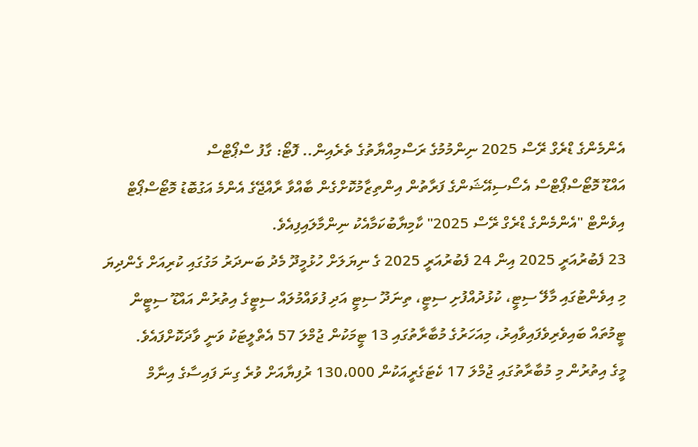އެންމެންގެ ޑްރެގް ރޭސް 2025 ނިންމުމުގެ ރަސްމިއްޔާތުގެ ތެރެއިން.. ފޮޓޯ: ގާފު ސްޕޯޓްސް
އައްޑޫ މޮޓޯސްޕޯޓްސް އެސޯސިއޭޝަންގެ ފަރާތުން އިންތިޒާމުކޮށްގެން ބާއްވާ ރާއްޖޭގެ އެންމެ އަގުބޮޑު މޮޓޯސްޕޯޓް އިވެންޓް "އެންމެންގެ ޑްރެގް ރޭސް 2025" ކާމިޔާބުކަމާއެކު ނިންމާލައިފިއެވެ.
23 ފެބުރުއަރީ 2025 އިން 24 ފެބުރުއަރީ 2025 ގެ ނިޔަލަށް ހުޅުމީދޫ މެދު ބަނދަރު މަގުގައި ކުރިއަށް ގެންދިޔަ މި އިވެންޓުގައި މާލޭ ސިޓީ، ކުޅުދުއްފުށި ސިޓީ، ތިނަދޫ ސިޓީ އަދި ފުވައްމުލައް ސިޓީގެ އިތުރުން އައްޑޫ ސިޓީން ޓީމުތައް ބައިވެރިވެފައިވާއިރު، މިއަހަރުގެ މުބާރާތުގައި 13 ޓީމަކުން ޖުމްލަ 57 އެތްލީޓަކު ވަނީ ވާދަކޮށްފައެވެ.
މީގެ އިތުރުން މި މުބާރާތުގައި ޖުމްލަ 17 ކެޓަގެރީއަކުން 130،000 ރުފިޔާއަށް ވުރެ ގިނަ ފައިސާގެ އިނާމް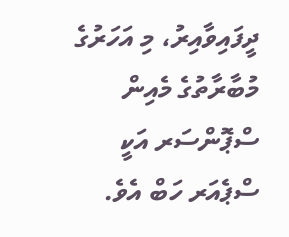ދީފައިވާއިރު، މި އަހަރުގެ މުބާރާތުގެ މެއިން ސްޕޮންސަރ އަކީ ސްޕެއަރ ހަބް އެވެ.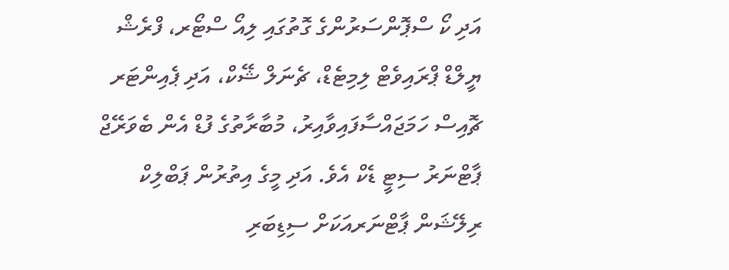އަދި ކޯ ސްޕޮންސަރުންގެ ގޮތުގައި ލިއޯ ސްޓޯރ، ފްރެޝް ޔީލްޑް ޕްރައިވެޓް ލިމިޓެޑް، ޗެނަލް ޝޭކް، އަދި ޕެއިންޓަރ ޗޮއިސް ހަމަޖައްސާފައިވާއިރު، މުބާރާތުގެ ފުޑް އެން ބެވަރޭޖް ޕާޓްނަރު ސިޓީ ޑެކް އެވެ. އަދި މީގެ އިތުރުން ޕަބްލިކް ރިލޭޝަން ޕާޓްނަރއަކަށް ސިޑިބަރި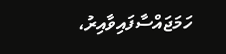ހަމަޖައްސާފައިވާއިރު،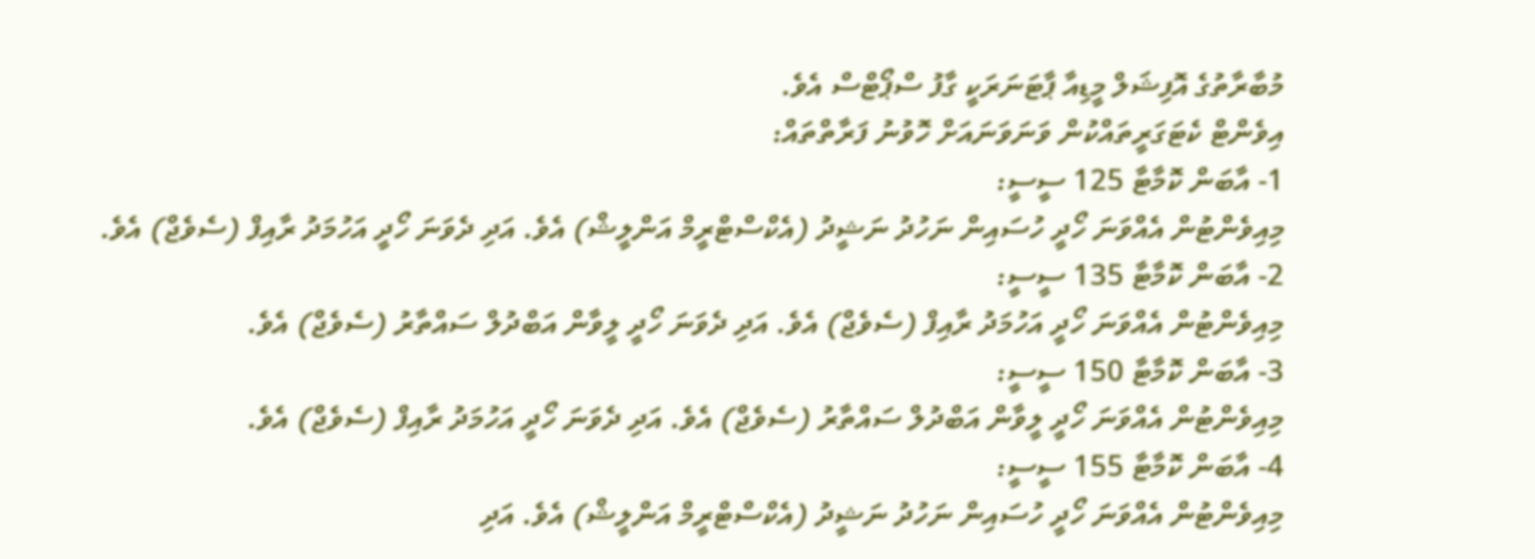މުބާރާތުގެ އޮފިޝަލް މީޑިއާ ޕާޓަނަރަކީ ގާފު ސްޕޯޓްސް އެވެ.
އިވެންޓް ކެޓަގަރީތައްކުން ވަނަވަނައަށް ހޮވުނު ފަރާތްތައް:
1- އާބަން ކޮމާޓާ 125 ސީސީ:
މިއިވެންޓުން އެއްވަނަ ހޯދީ ހުސައިން ނަހުދު ނަޝީދު (އެކްސްޓްރީމް އަންލީޝް) އެވެ. އަދި ދެވަނަ ހޯދީ އަހުމަދު ރާއިފް (ސެވެޖް) އެވެ.
2- އާބަން ކޮމާޓާ 135 ސީސީ:
މިއިވެންޓުން އެއްވަނަ ހޯދީ އަހުމަދު ރާއިފް (ސެވެޖް) އެވެ. އަދި ދެވަނަ ހޯދީ ލީވާން އަބްދުލް ސައްތާރު (ސެވެޖް) އެވެ.
3- އާބަން ކޮމާޓާ 150 ސީސީ:
މިއިވެންޓުން އެއްވަނަ ހޯދީ ލީވާން އަބްދުލް ސައްތާރު (ސެވެޖް) އެވެ. އަދި ދެވަނަ ހޯދީ އަހުމަދު ރާއިފް (ސެވެޖް) އެވެ.
4- އާބަން ކޮމާޓާ 155 ސީސީ:
މިއިވެންޓުން އެއްވަނަ ހޯދީ ހުސައިން ނަހުދު ނަޝީދު (އެކްސްޓްރީމް އަންލީޝް) އެވެ. އަދި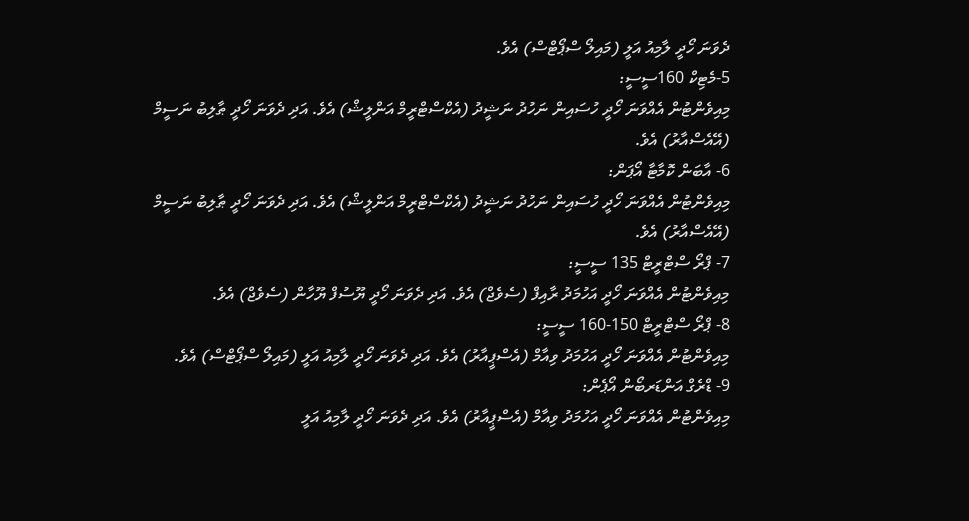ދެވަނަ ހޯދީ ލާމިއު އަލީ (މައިލޯ ސްޕޯޓްސް) އެވެ.
5-މެޓިކް 160ސީސީ:
މިއިވެންޓުން އެއްވަނަ ހޯދީ ހުސައިން ނަހުދު ނަޝީދު (އެކްސްޓްރީމް އަންލީޝް) އެވެ. އަދި ދެވަނަ ހޯދީ ޠާލިބު ނަސީމް (އޭއެސްއާރު) އެވެ.
6- އާބަން ކޮމާޓާ އޯޕަން:
މިއިވެންޓުން އެއްވަނަ ހޯދީ ހުސައިން ނަހުދު ނަޝީދު (އެކްސްޓްރީމް އަންލީޝް) އެވެ. އަދި ދެވަނަ ހޯދީ ޠާލިބު ނަސީމް (އޭއެސްއާރު) އެވެ.
7- ޕްރޯ ސްޓްރީޓް 135 ސީސީ:
މިއިވެންޓުން އެއްވަނަ ހޯދީ އަހުމަދު ރާއިފް (ސެވެޖް) އެވެ. އަދި ދެވަނަ ހޯދީ ޔޫސުފް ޔޫހާން (ސެވެޖް) އެވެ.
8- ޕްރޯ ސްޓްރީޓް 150-160 ސީސީ:
މިއިވެންޓުން އެއްވަނަ ހޯދީ އަހުމަދު ވިއާމް (އެސްޕީއާރު) އެވެ. އަދި ދެވަނަ ހޯދީ ލާމިއު އަލީ (މައިލޯ ސްޕޯޓްސް) އެވެ.
9- ޑްރެގް އަންޑަރބޯން އޯޕެން:
މިއިވެންޓުން އެއްވަނަ ހޯދީ އަހުމަދު ވިއާމް (އެސްޕީއާރު) އެވެ. އަދި ދެވަނަ ހޯދީ ލާމިއު އަލީ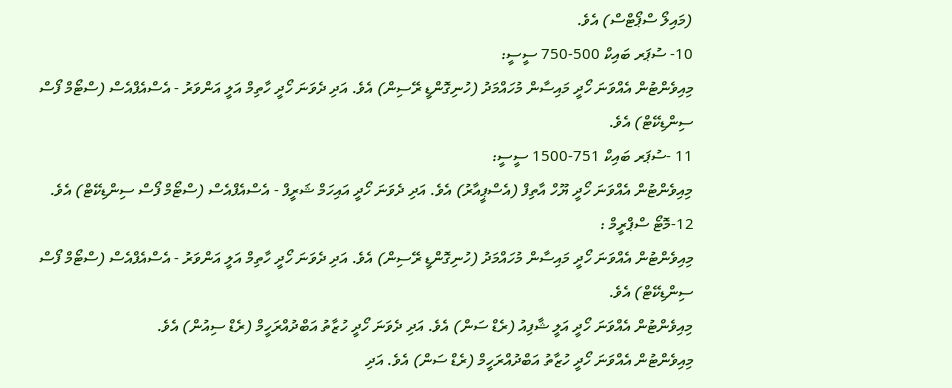(މައިލޯ ސްޕޯޓްސް) އެވެ.
10- ސުޕަރ ބައިކް 500-750 ސީސީ:
މިއިވެންޓުން އެއްވަނަ ހޯދީ މައިސާން މުހައްމަދު (ހުނިގޮންޑީ ރޭސިން) އެވެ. އަދި ދެވަނަ ހޯދީ ހާތިމް އަލީ އަންވަރު - އެސްއެފްއެސް (ސްޓޯމް ފޯސް ސިންޑިކޭޓް) އެވެ.
11 -ސުޕަރ ބައިކް 751-1500 ސީސީ:
މިއިވެންޓުން އެއްވަނަ ހޯދީ ޔޫހް އާތިފް (އެސްޕީއާރު) އެވެ. އަދި ދެވަނަ ހޯދީ އައިހަމް ޝަރީފް - އެސްއެފްއެސް (ސްޓޯމް ފޯސް ސިންޑިކޭޓް) އެވެ.
12-މޮޓޯ ސްޕްރީމް :
މިއިވެންޓުން އެއްވަނަ ހޯދީ މައިސާން މުހައްމަދު (ހުނިގޮންޑީ ރޭސިން) އެވެ. އަދި ދެވަނަ ހޯދީ ހާތިމް އަލީ އަންވަރު - އެސްއެފްއެސް (ސްޓޯމް ފޯސް ސިންޑިކޭޓް) އެވެ.
މިއިވެންޓުން އެއްވަނަ ހޯދީ އަލީ ޝާފިއު (ރެޑް ސަން) އެވެ. އަދި ދެވަނަ ހޯދީ ހުޒާތު އަބްދުއްރަހީމް (ރެޑް ސިއުން) އެވެ.
މިއިވެންޓުން އެއްވަނަ ހޯދީ ހުޒާތު އަބްދުއްރަހީމް (ރެޑް ސަން) އެވެ. އަދި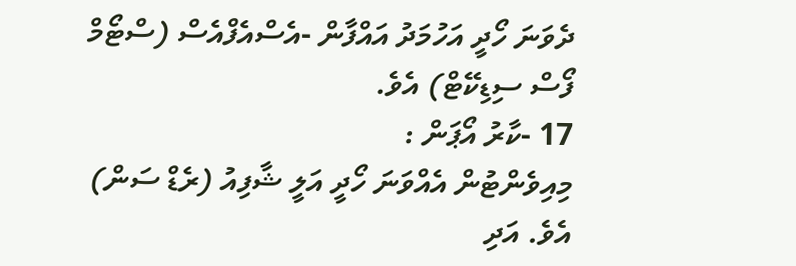ދެވަނަ ހޯދީ އަހުމަދު އައްފާން -އެސްއެފްއެސް (ސްޓޯމް ފޯސް ސިޑިކޭޓް) އެވެ.
17 -ކާރު އޯޕަން :
މިއިވެންޓުން އެއްވަނަ ހޯދީ އަލީ ޝާފިއު (ރެޑް ސަން) އެވެ. އަދި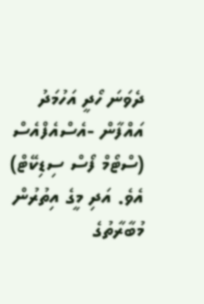ދެވަނަ ހޯދީ އަހުމަދު އައްފާން -އެސްއެފްއެސް (ސްޓޯމް ފޯސް ސިޑިކޭޓް) އެވެ. އަދި މީގެ އިތުރުން މުބާރާތުގެ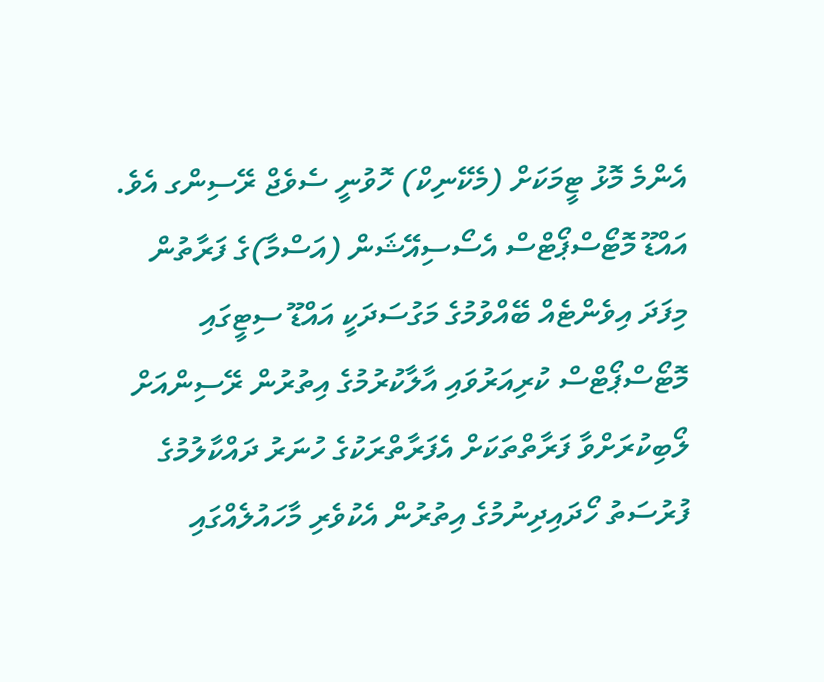އެންމެ މޮޅު ޓީމަކަށް (މެކޭނިކް) ހޮވުނީ ސެވެޖް ރޭސިންގ އެވެ.
އައްޑޫ މޮޓޯސްޕޯޓްސް އެސޯސިއޭޝަން (އަސްމާ)ގެ ފަރާތުން މިފަދަ އިވެންޓެއް ބޭއްވުމުގެ މަގުސަދަކީ އައްޑޫ ސިޓީގައި މޮޓޯސްޕޯޓްސް ކުރިއަރުވައި އާލާކުރުމުގެ އިތުރުން ރޭސިންއަށް ލޯބިކުރަށްވާ ފަރާތްތަކަށް އެފަރާތްރަކުގެ ހުނަރު ދައްކާލުމުގެ ފުރުސަތު ހޯދައިދިނުމުގެ އިތުރުން އެކުވެރި މާހައުލެއްގައި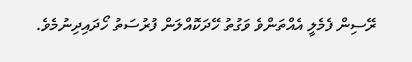ރޭސިން ފެމެލީ އެއްތަންވެ ވަގުތު ހޭދަކޮއްލަން ފުރުސަތު ހޯދައިދިނުމެވެ.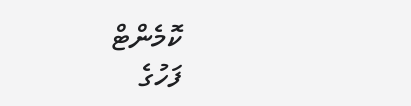ކޮމެންޓް
ފަހުގެ